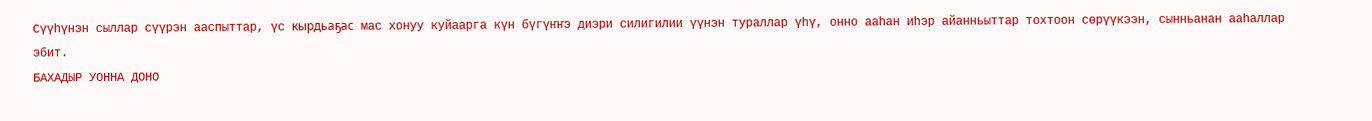Сүүһүнэн сыллар сүүрэн ааспыттар, үс кырдьаҕас мас хонуу куйаарга күн бүгүҥҥэ диэри силигилии үүнэн тураллар үһү, онно ааһан иһэр айанньыттар тохтоон сөрүүкээн, сынньанан ааһаллар эбит.
БАХАДЫР УОННА ДОНО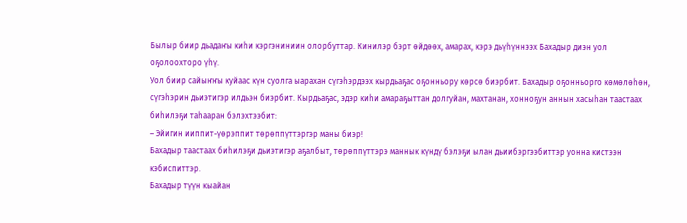Былыр биир дьадаҥы киһи кэргэниниин олорбуттар. Кинилэр бэрт өйдөөх, амарах, кэрэ дьүһүннээх Бахадыр диэн уол оҕолоохторо үһү.
Уол биир сайыҥҥы куйаас күн суолга ыарахан сүгэһэрдээх кырдьаҕас оҕонньору көрсө биэрбит. Бахадыр оҕонньорго көмөлөһөн, сүгэһэрин дьиэтигэр илдьэн биэрбит. Кырдьаҕас, эдэр киһи амараҕыттан долгуйан, махтанан, хонноҕун аннын хасыһан таастаах биһилэҕи таһааран бэлэхтээбит:
– Эйигин ииппит-үөрэппит төрөппүттэргэр маны биэр!
Бахадыр таастаах биһилэҕи дьиэтигэр аҕалбыт, төрөппүттэрэ маннык күндү бэлэҕи ылан дьиибэргээбиттэр уонна кистээн кэбиспиттэр.
Бахадыр түүн кыайан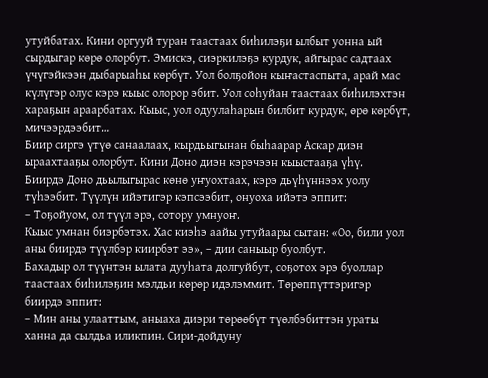утуйбатах. Кини оргууй туран таастаах биһилэҕи ылбыт уонна ый сырдыгар көрө олорбут. Эмискэ, сиэркилэҕэ курдук, айгырас садтаах үчүгэйкээн дыбарыаһы көрбүт. Уол болҕойон кыҥастаспыта, арай мас күлүгэр олус кэрэ кыыс олорор эбит. Уол соһуйан таастаах биһилэхтэн хараҕын араарбатах. Кыыс, уол одуулаһарын билбит курдук, өрө көрбүт, мичээрдээбит…
Биир сиргэ үтүө санаалаах, кырдьыгынан быһаарар Аскар диэн ыраахтааҕы олорбут. Кини Доно диэн кэрэчээн кыыстааҕа үһү.
Биирдэ Доно дьылыгырас көнө уҥуохтаах, кэрэ дьүһүннээх уолу түһээбит. Түүлүн ийэтигэр кэпсээбит, онуоха ийэтэ эппит:
– Тоҕойуом, ол түүл эрэ, сотору умнуоҥ.
Кыыс умнан биэрбэтэх. Хас киэһэ аайы утуйаары сытан: «Оо, били уол аны биирдэ түүлбэр киирбэт ээ», – дии саныыр буолбут.
Бахадыр ол түүнтэн ылата дууһата долгуйбут, соҕотох эрэ буоллар таастаах биһилэҕин мэлдьи көрөр идэлэммит. Төрөппүттэригэр биирдэ эппит:
– Мин аны улааттым, аныаха диэри төрөөбүт түөлбэбиттэн ураты ханна да сылдьа иликпин. Сири-дойдуну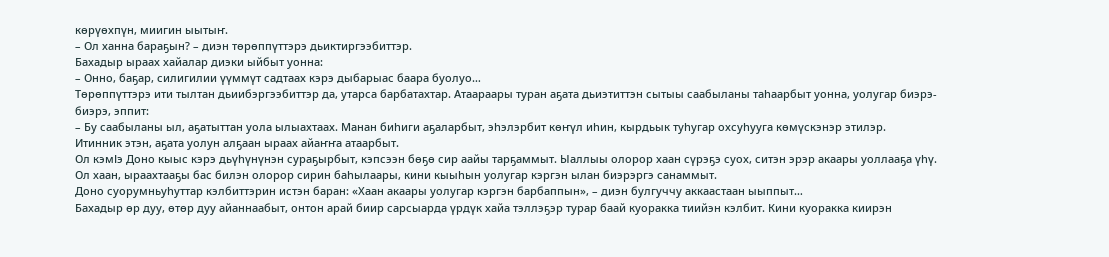көрүөхпүн, миигин ыытыҥ.
– Ол ханна бараҕын? – диэн төрөппүттэрэ дьиктиргээбиттэр.
Бахадыр ыраах хайалар диэки ыйбыт уонна:
– Онно, баҕар, силигилии үүммүт садтаах кэрэ дыбарыас баара буолуо…
Төрөппүттэрэ ити тылтан дьиибэргээбиттэр да, утарса барбатахтар. Атаараары туран аҕата дьиэтиттэн сытыы саабыланы таһаарбыт уонна, уолугар биэрэ-биэрэ, эппит:
– Бу саабыланы ыл, аҕатыттан уола ылыахтаах. Манан биһиги аҕаларбыт, эһэлэрбит көҥүл иһин, кырдьык туһугар охсуһууга көмүскэнэр этилэр.
Итинник этэн, аҕата уолун алҕаан ыраах айаҥҥа атаарбыт.
Ол кэмІэ Доно кыыс кэрэ дьүһүнүнэн сураҕырбыт, кэпсээн бөҕө сир аайы тарҕаммыт. Ыаллыы олорор хаан сүрэҕэ суох, ситэн эрэр акаары уоллааҕа үһү. Ол хаан, ыраахтааҕы бас билэн олорор сирин баһылаары, кини кыыһын уолугар кэргэн ылан биэрэргэ санаммыт.
Доно суорумньуһуттар кэлбиттэрин истэн баран: «Хаан акаары уолугар кэргэн барбаппын», – диэн булгуччу аккаастаан ыыппыт…
Бахадыр өр дуу, өтөр дуу айаннаабыт, онтон арай биир сарсыарда үрдүк хайа тэллэҕэр турар баай куоракка тиийэн кэлбит. Кини куоракка киирэн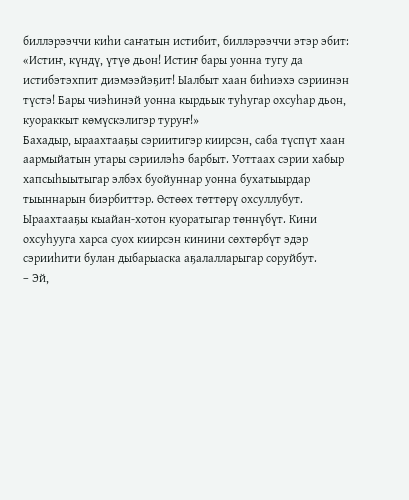биллэрээччи киһи саҥатын истибит, биллэрээччи этэр эбит: «Истиҥ, күндү, үтүө дьон! Истиҥ бары уонна тугу да истибэтэхпит диэмээйэҕит! Ыалбыт хаан биһиэхэ сэриинэн түстэ! Бары чиэһинэй уонна кырдьык туһугар охсуһар дьон, куораккыт көмүскэлигэр туруҥ!»
Бахадыр, ыраахтааҕы сэриитигэр киирсэн, саба түспүт хаан аармыйатын утары сэриилэһэ барбыт. Уоттаах сэрии хабыр хапсыһыытыгар элбэх буойуннар уонна бухатыырдар тыыннарын биэрбиттэр. Өстөөх төттөрү охсуллубут. Ыраахтааҕы кыайан-хотон куоратыгар төннүбүт. Кини охсуһууга харса суох киирсэн кинини сөхтөрбүт эдэр сэрииһити булан дыбарыаска аҕалалларыгар соруйбут.
– Эй,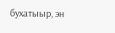бухатыыр, эн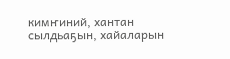кимҥиний, хантан сылдьаҕын, хайаларын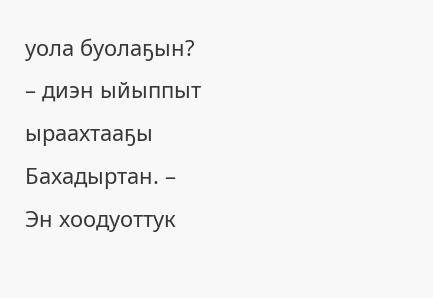уола буолаҕын? – диэн ыйыппыт ыраахтааҕы Бахадыртан. – Эн хоодуоттук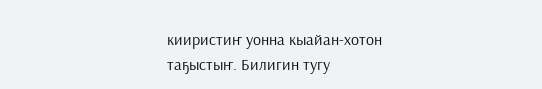кииристиҥ уонна кыайан-хотон таҕыстыҥ. Билигин тугу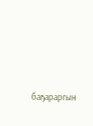баҕараргын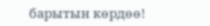барытын көрдөө!